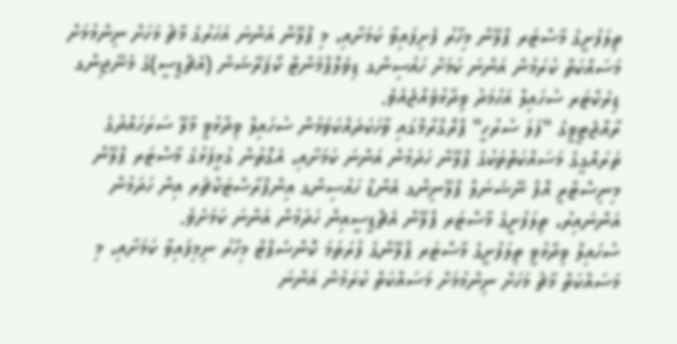ތިލަފުށީގެ މާސްޓަރ ޕްލޭން މިހާރު ފެށިފައިވާ ކަމަށާއި، މި ޕްލޭން އަންނަ އަހަރުގެ މާޗު މަހަށް ނިންމުމަށް މަސައްކަތް ކުރަމުން އަންނަ ކަމަށް ހައުސިންގ ޑިވެލޮޕްމެންޓް ކޯޕަރޭޝަން (އެޗްޑީސީ)ގެ މެނޭޖިންގ ޑިރެކްޓަރ ސުހައިލް އަހުމަދު ވިދާޅުވެއްޖެއެވެ.
ރާއްޖެޓީވީގެ "ފަލަ ސުރުހީ" ޕްރޮގްރާމްގައި ވާހަކަދައްކަވަމުން ސުހައިލް ވިދާޅުވީ މާލޭ ސަރަހައްދުގެ ތަރައްގީގެ މަސައްކަތްތަކުގެ ޕްލޭން ހަދަމުން އަންނަ ކަމަށާއި، އެގޮތުން ގުޅީފަޅުގެ މާސްޓަރ ޕްލޭން މިނިސްޓްރީ އޮފް ނޭޝަނަލް ޕްލޭނިންގ އެންޑް ހައުސިންގ އިންފްރާސްޓަކްޗަރ އިން ހަދަމުން އަންނައިރު، ތިލަފުށީގެ މާސްޓަރ ޕްލޭން އެޗްޑީސީއިން ހަދަމުން އަންނަ ކަމަށެވެ.
ސުހައިލް ވިދާޅުވީ ތިލަފުށީގެ މާސްޓަރ ޕްލޭންގެ ފުރަތަމަ ކޮންސެޕްޓް މިހާރު ނިމިފައިވާ ކަމަށާއި، މި މަސައްކަތް މާޗު މަހަށް ނިންމުމަށް މަސައްކަތް ކުރަމުން އަންނަ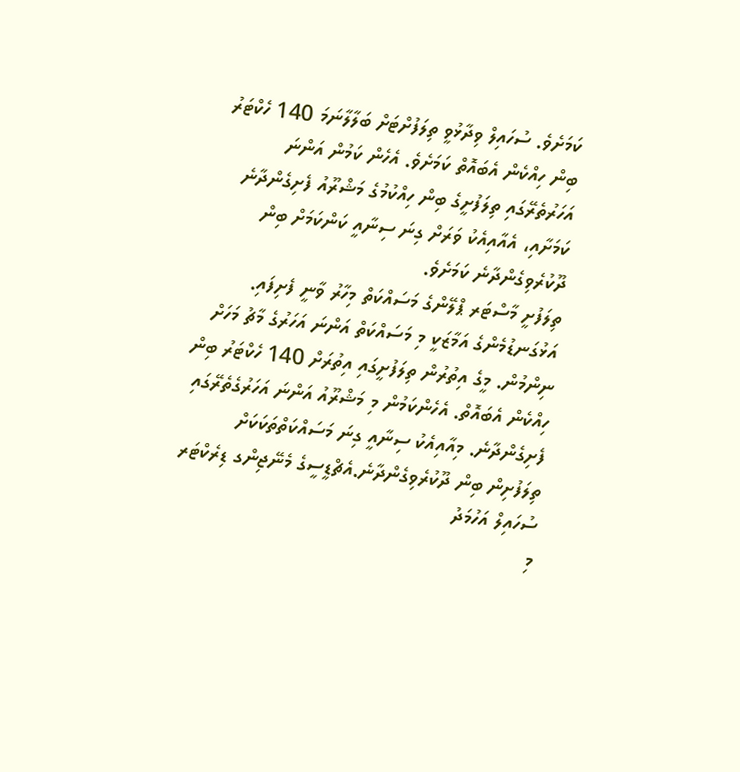ކަމަށެވެ. ސުހައިލް ވިދާޅުވީ ތިލަފުށްޓަށް ބަލާލާނަމަ 140 ހެކްޓަރު ބިން ހިއްކެން އެބައޮތް ކަމަށެވެ. އެހެން ކަމުން އަންނަ އަހަރުތެރޭގައި ތިލަފުށީގެ ބިން ހިއްކުމުގެ މަޝްރޫއު ފެށިގެންދާނެ ކަމަށާއި، އެއާއިއެކު ވަރަށް ގިނަ ސިނާއީ ކަންކަމަށް ބިން ދޫކުރެވިގެންދާނެ ކަމަށެވެ.
ތިލަފުށީ މާސްޓަރ ޕްލޭންގެ މަސައްކަތް މިހާރު ވާނީ ފެށިފައި. އަޅުގަނޑުމެންގެ އަމާޒަކީ މި މަސައްކަތް އަންނަ އަހަރުގެ މާޗު މަހަށް ނިންމުން. މީގެ އިތުރުން ތިލަފުށީގައި އިތުރަށް 140 ހެކްޓަރު ބިން ހިއްކެން އެބައޮތް. އެހެންކަމުން މި މަޝްރޫއު އަންނަ އަހަރުގެތެރޭގައި ފެށިގެންދާނެ. މިއާއިއެކު ސިނާއީ ގިނަ މަސައްކަތްތަކަކަށް ތިލަފުށިން ބިން ދޫކުރެވިގެންދާނެ.އެޗްޑީސީގެ މެނޭޖިންގ ޑިރެކްޓަރ ސުހައިލް އަހުމަދު
މި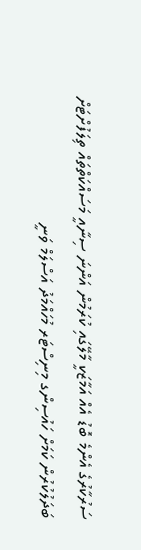ސަރުކާރުގެ އެންމެ ބޮޑު އެއް އަމާޒަކީ މާލޭގައި ކުރަމުން އަންނަ ސިނާއީ މަސައްކަތްތައް ތިލަފުށްޓަށް ބަދަލުކުރުން ކަމަށް ހައުސިންގ މިނިސްޓަރ މުހައްމަދު އަސްލަމް ވަނީ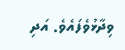ވިދާޅުވެފައެވެ. އަދި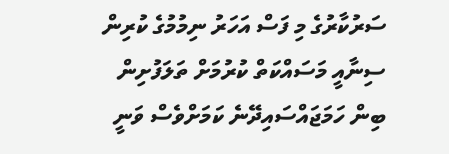ސަރުކާރުގެ މި ފަސް އަހަރު ނިމުމުގެ ކުރިން ސިނާއީ މަސައްކަތް ކުރުމަށް ތަލަފުށިން ބިން ހަމަޖައްސައިދޭނެ ކަމަށްވެސް ވަނީ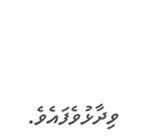ވިދާޅުވެފައެވެ.